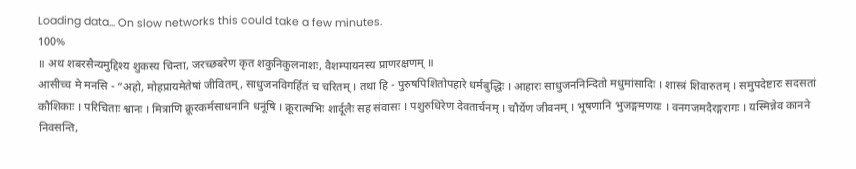Loading data... On slow networks this could take a few minutes.
100%
॥ अथ शबरसैन्यमुद्दिश्य शुकस्य चिन्ता, जरच्छबरेण कृत शकुनिकुलनाशः, वैशम्पायनस्य प्राणरक्षणम् ॥
आसीच्च मे मनसि - “अहो, मोहप्रायमेतेषां जीवितम्, साधुजनविगर्हितं च चरितम् । तथा हि - पुरुषपिशितोपहारे धर्मबुद्धिः । आहारः साधुजननिन्दितो मधुमांसादिः । शास्त्रं शिवारुतम् । समुपदेष्टारः सदसतां कौशिकाः । परिचिताः श्वानः । मित्राणि क्रूरकर्मसाधनानि धनूंषि । क्रूरात्मभिः शार्दूलैः सह संवासः । पशुरुधिरेण देवतार्चनम् । चौर्येण जीवनम् । भूषणानि भुजङ्गमणयः । वनगजमदैरङ्गरागः । यस्मिन्नेव कानने निवसन्ति,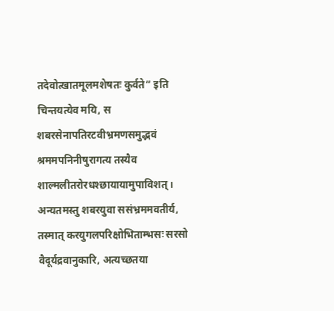तदेवोत्खातमूलमशेषतः कुर्वते” इति चिन्तयत्येव मयि, स शबरसेनापतिरटवीभ्रमणसमुद्भवं श्रममपनिनीषुरागत्य तस्यैव शाल्मलीतरोरधश्छायायामुपाविशत् । अन्यतमस्तु शबरयुवा ससंभ्रममवतीर्य, तस्मात् करयुगलपरिक्षोभिताम्भसः सरसो वैदूर्यद्रवानुकारि, अत्यच्छतया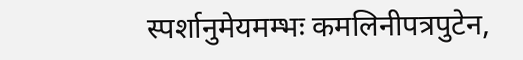स्पर्शानुमेयमम्भः कमलिनीपत्रपुटेन,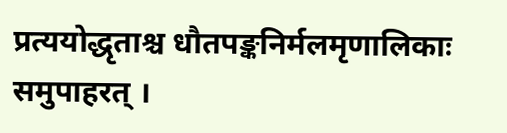प्रत्ययोद्धृताश्च धौतपङ्कनिर्मलमृणालिकाः समुपाहरत् ।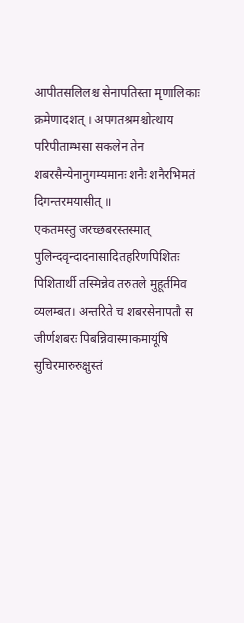आपीतसलिलश्च सेनापतिस्ता मृणालिकाः क्रमेणादशत् । अपगतश्रमश्चोत्थाय परिपीताम्भसा सकलेन तेन शबरसैन्येनानुगम्यमानः शनैः शनैरभिमतं दिगन्तरमयासीत् ॥
एकतमस्तु जरच्छबरस्तस्मात् पुलिन्दवृन्दादनासादितहरिणपिशितः पिशितार्थी तस्मिन्नेव तरुतले मुहूर्तमिव व्यलम्बत। अन्तरिते च शबरसेनापतौ स जीर्णशबरः पिबन्निवास्माकमायूंषि सुचिरमारुरुक्षुस्तं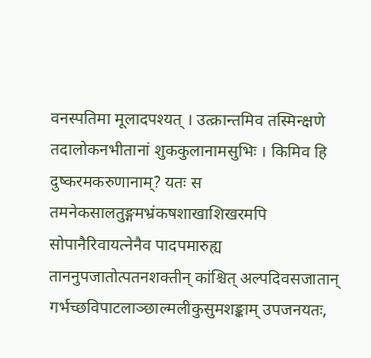वनस्पतिमा मूलादपश्यत् । उत्क्रान्तमिव तस्मिन्क्षणे तदालोकनभीतानां शुककुलानामसुभिः । किमिव हि दुष्करमकरुणानाम्? यतः स तमनेकसालतुङ्गमभ्रंकषशाखाशिखरमपि सोपानैरिवायत्नेनैव पादपमारुह्य ताननुपजातोत्पतनशक्तीन् कांश्चित् अल्पदिवसजातान् गर्भच्छविपाटलाञ्छाल्मलीकुसुमशङ्काम् उपजनयतः,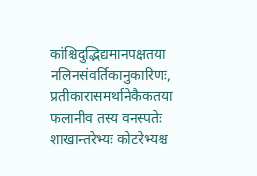कांश्चिदुद्भिद्यमानपक्षतया नलिनसंवर्तिकानुकारिणः, प्रतीकारासमर्थानेकैकतया फलानीव तस्य वनस्पतेः शाखान्तरेभ्यः कोटरेभ्यश्च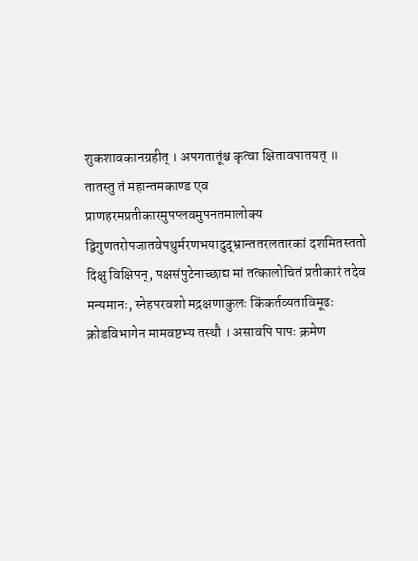शुकशावकानग्रहीत् । अपगतातूंश्च कृत्वा क्षितावपातयत् ॥
तातस्तु तं महान्तमकाण्ड एव प्राणहरमप्रतीकारमुपप्लवमुपनतमालोक्य द्विगुणतरोपजातवेपथुर्मरणभयादुद्भ्रान्ततरलतारकां दशमितस्ततो दिक्षु विक्षिपन्, पक्षसंपुटेनाच्छाद्य मां तत्कालोचितं प्रतीकारं तदेव मन्यमानः, स्नेहपरवशो मद्रक्षणाकुलः किंकर्तव्यताविमूढः क्रोडविभागेन मामवष्टभ्य तस्थौ । असावपि पापः क्रमेण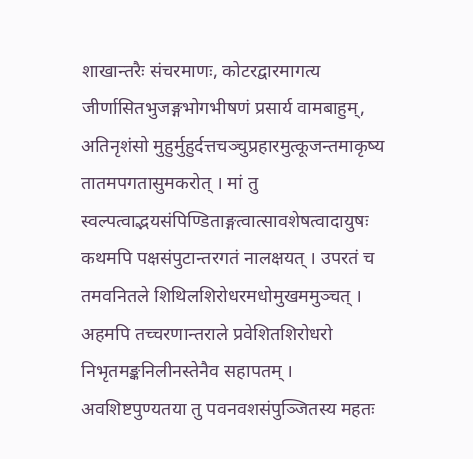शाखान्तरैः संचरमाणः, कोटरद्वारमागत्य जीर्णासितभुजङ्गभोगभीषणं प्रसार्य वामबाहुम्, अतिनृशंसो मुहुर्मुहुर्दत्तचञ्चुप्रहारमुत्कूजन्तमाकृष्य तातमपगतासुमकरोत् । मां तु स्वल्पत्वाद्भयसंपिण्डिताङ्गत्वात्सावशेषत्वादायुषः कथमपि पक्षसंपुटान्तरगतं नालक्षयत् । उपरतं च तमवनितले शिथिलशिरोधरमधोमुखममुञ्चत् । अहमपि तच्चरणान्तराले प्रवेशितशिरोधरो निभृतमङ्कनिलीनस्तेनैव सहापतम् । अवशिष्टपुण्यतया तु पवनवशसंपुञ्जितस्य महतः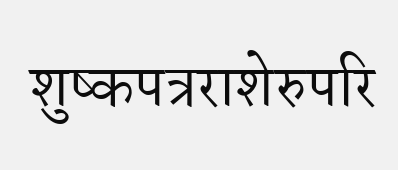शुष्कपत्रराशेरुपरि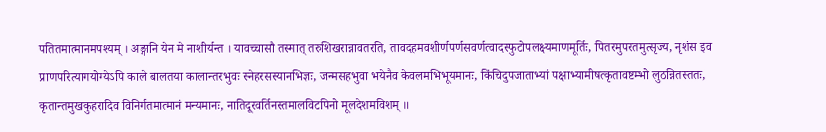पतितमात्मानमपश्यम् । अङ्गानि येन मे नाशीर्यन्त । यावच्चासौ तस्मात् तरुशिखरान्नावतरति, तावदहमवशीर्णपर्णसवर्णत्वादस्फुटोपलक्ष्यमाणमूर्तिः, पितरमुपरतमुत्सृज्य, नृशंस इव प्राणपरित्यागयोग्येऽपि काले बालतया कालान्तरभुवः स्नेहरसस्यानभिज्ञः, जन्मसहभुवा भयेनैव केवलमभिभूयमानः, किंचिदुपजाताभ्यां पक्षाभ्यामीषत्कृतावष्टम्भो लुठन्नितस्ततः, कृतान्तमुखकुहरादिव विनिर्गतमात्मानं मन्यमानः, नातिदूरवर्तिनस्तमालविटपिनो मूलदेशमविशम् ॥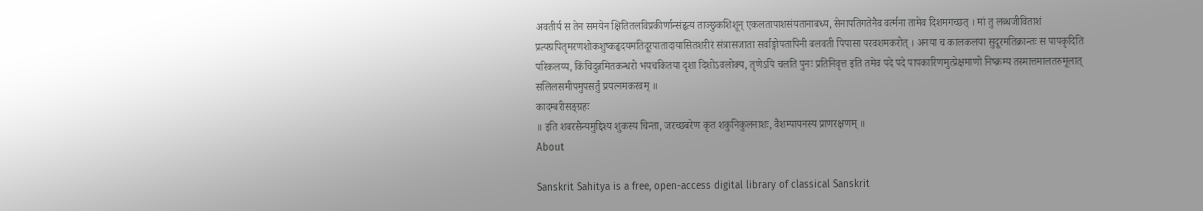अवतीर्य स तेन समयेन क्षितितलविप्रकीर्णान्संहृत्य ताञ्छुकशिशून् एकलतापाशसंयतानाबध्य, सेनापतिगतेनैव वर्त्मना तामेव दिशमगच्छत् । मां तु लब्धजीविताशं प्रत्यग्रपितृमरणशोकशुष्कहृदयमतिदूरपातादायासितशरीरं संत्रासजाता सर्वाङ्गोपतापिनी बलवती पिपासा परवशमकरोत् । अनया च कालकलया सुदूरमतिक्रान्तः स पापकृदिति परिकलय्य, किंचिदुन्नमितकन्धरो भयचकितया दृशा दिशोऽवलोक्य, तृणेऽपि चलति पुनः प्रतिनिवृत्त इति तमेव पदे पदे पापकारिणमुत्प्रेक्षमाणो निष्क्रम्य तस्मात्तमालतरुमूलात् सलिलसमीपमुपसर्तुं प्रयत्नमकरवम् ॥
कादम्बरीसङ्ग्रहः
॥ इति शबरसैन्यमुद्दिश्य शुकस्य चिन्ता, जरच्छबरेण कृत शकुनिकुलनाशः, वैशम्पायनस्य प्राणरक्षणम् ॥
About

Sanskrit Sahitya is a free, open-access digital library of classical Sanskrit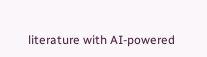literature with AI-powered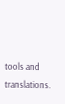tools and translations.